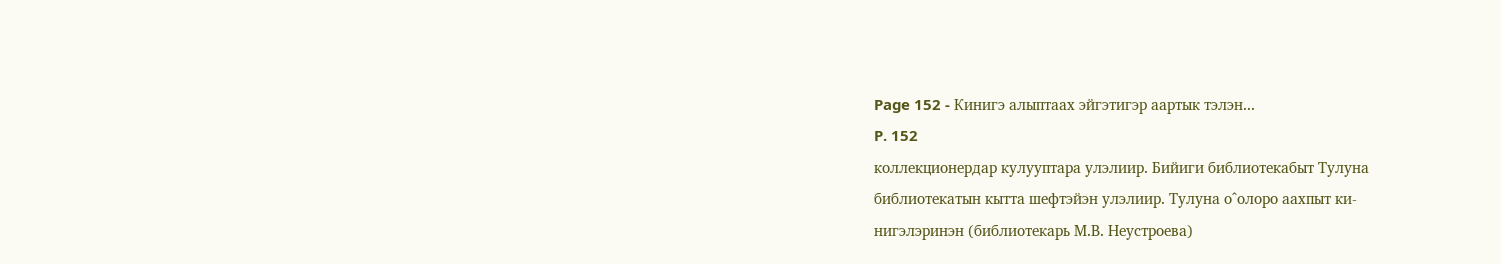Page 152 - Кинигэ алыптаах эйгэтигэр аартык тэлэн...
P. 152
коллекционердар кулууптара улэлиир. Бийиги библиотекабыт Тулуна
библиотекатын кытта шефтэйэн улэлиир. Тулуна о^олоро аахпыт ки-
нигэлэринэн (библиотекарь М.В. Неустроева)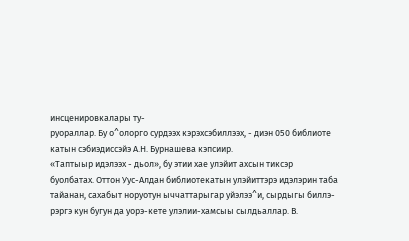инсценировкалары ту-
руораллар. Бу о^олорго сурдээх кэрэхсэбиллээх, - диэн 050 библиоте
катын сэбиэдиссэйэ А.Н. Бурнашева кэпсиир.
«Таптыыр идэлээх - дьол», бу этии хае улэйит ахсын тиксэр
буолбатах. Оттон Уус-Алдан библиотекатын улэйиттэрэ идэлэрин таба
тайанан, сахабыт норуотун ыччаттарыгар уйэлээ^и, сырдыгы биллэ-
рэргэ кун бугун да уорэ-кете улэлии-хамсыы сылдьаллар. В.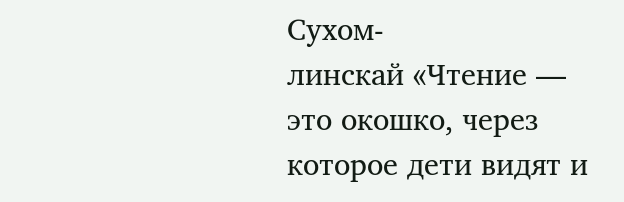Сухом-
линскай «Чтение — это окошко, через которое дети видят и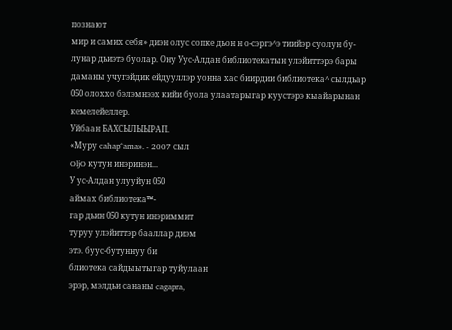познают
мир и самих себя» диэн олус сопке дьон н о-сэргэ^э тиийэр суолун бу-
лунар дьиэтэ буолар. Ону Уус-Алдан библиотекатын улэйиттэрэ бары
даманы учугэйдик ейдууллэр уонна хас биирдии библиотека^ сылдьар
050 олоххо бэлэмнээх кийи буола улаатарыгар куустэрэ кыайарынан
кемелейеллер.
Уйбаан БАХСЫЛЫЫРАП.
«Муру cahap^ama». - 2007 сыл
OljO кутун инэринэн...
У ус-Алдан улууйун 050
аймах библиотека™-
гар дьин 050 кутун инэриммит
туруу улэйиттэр бааллар диэм
этэ. буус-бутуннуу би
блиотека сайдыытыгар туйулаан
эрэр, мэлдьи сананы cagapra,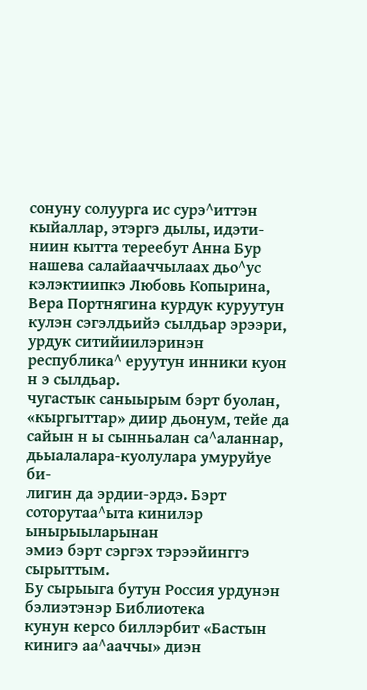сонуну солуурга ис сурэ^иттэн
кыйаллар, этэргэ дылы, идэти-
ниин кытта тереебут Анна Бур
нашева салайааччылаах дьо^ус
кэлэктиипкэ Любовь Копырина,
Вера Портнягина курдук куруутун кулэн сэгэлдьийэ сылдьар эрээри,
урдук ситийиилэринэн республика^ еруутун инники куон н э сылдьар.
чугастык саныырым бэрт буолан, «кыргыттар» диир дьонум, тейе да
сайын н ы сынньалан са^аланнар, дьыалалара-куолулара умуруйуе би-
лигин да эрдии-эрдэ. Бэрт соторутаа^ыта кинилэр ынырыыларынан
эмиэ бэрт сэргэх тэрээйинггэ сырыттым.
Бу сырыыга бутун Россия урдунэн бэлиэтэнэр Библиотека
кунун керсо биллэрбит «Бастын кинигэ аа^ааччы» диэн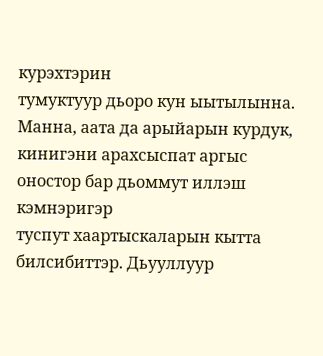курэхтэрин
тумуктуур дьоро кун ыытылынна. Манна, аата да арыйарын курдук,
кинигэни арахсыспат аргыс оностор бар дьоммут иллэш кэмнэригэр
туспут хаартыскаларын кытта билсибиттэр. Дьууллуур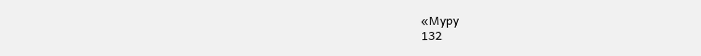«Муру
132